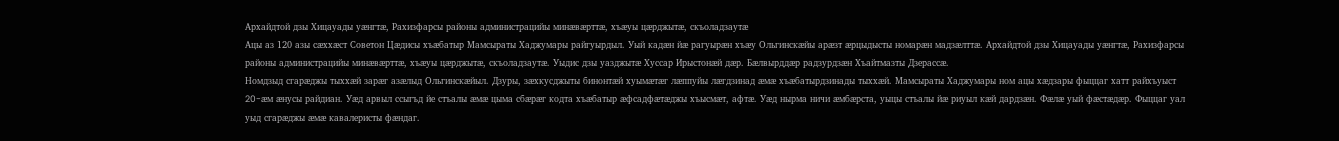Архайдтой дзы Хицауады уæнгтæ, Рахизфарсы районы администрацийы минæвæрттæ, хъæуы цæрджытæ, скъоладзаутæ
Ацы аз 120 азы сæххæст Советон Цæдисы хъæбатыр Мамсыраты Хаджумары райгуырдыл. Уый кадæн йæ рагуырæн хъæу Ольгинскæйы арæзт æрцыдысты номарæн мадзæлттæ. Архайдтой дзы Хицауады уæнгтæ, Рахизфарсы районы администрацийы минæвæрттæ, хъæуы цæрджытæ, скъоладзаутæ. Уыдис дзы уазджытæ Хуссар Ирыстонæй дæр. Бæлвырддæр радзурдзæн Хъайтмазты Дзерассæ.
Номдзыд сгарæджы тыххæй зарæг азæлыд Ольгинскæйыл. Дзуры, зæхкусджыты бинонтæй хуымæтæг лæппуйы лæгдзинад æмæ хъæбатырдзинады тыххæй. Мамсыраты Хаджумары ном ацы хæдзары фыццаг хатт райхъуыст 20-æм æнусы райдиан. Уæд арвыл ссыгъд йе стъалы æмæ цыма сбæрæг кодта хъæбатыр æфсадфæтæджы хъысмæт, афтæ. Уæд нырма ничи æмбæрста, уыцы стъалы йæ риуыл кæй дардзæн. Фæлæ уый фæстæдæр. Фыццаг уал уыд сгарæджы æмæ кавалеристы фæндаг.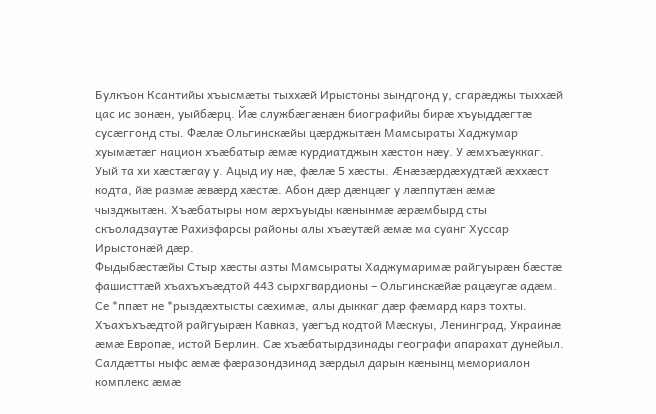Булкъон Ксантийы хъысмæты тыххæй Ирыстоны зындгонд у, сгарæджы тыххæй цас ис зонæн, уыйбæрц. Йæ службæгæнæн биографийы бирæ хъуыддæгтæ сусæггонд сты. Фæлæ Ольгинскæйы цæрджытæн Мамсыраты Хаджумар хуымæтæг национ хъæбатыр æмæ курдиатджын хæстон нæу. У æмхъæуккаг. Уый та хи хæстæгау у. Ацыд иу нæ, фæлæ 5 хæсты. Æнæзæрдæхудтæй æххæст кодта, йæ размæ æвæрд хæстæ. Абон дæр дæнцæг у лæппутæн æмæ чызджытæн. Хъæбатыры ном æрхъуыды кæнынмæ æрæмбырд сты скъоладзаутæ Рахизфарсы районы алы хъæутæй æмæ ма суанг Хуссар Ирыстонæй дæр.
Фыдыбæстæйы Стыр хæсты азты Мамсыраты Хаджумаримæ райгуырæн бæстæ фашисттæй хъахъхъæдтой 443 сырхгвардионы – Ольгинскæйæ рацæугæ адæм. Се *ппæт не *рыздæхтысты сæхимæ, алы дыккаг дæр фæмард карз тохты. Хъахъхъæдтой райгуырæн Кавказ, уæгъд кодтой Мæскуы, Ленинград, Украинæ æмæ Европæ, истой Берлин. Сæ хъæбатырдзинады географи апарахат дунейыл. Салдæтты ныфс æмæ фæразондзинад зæрдыл дарын кæнынц мемориалон комплекс æмæ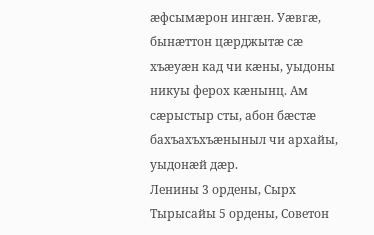æфсымæрон ингæн. Уæвгæ, бынæттон цæрджытæ сæ хъæуæн кад чи кæны, уыдоны никуы ферох кæнынц. Ам сæрыстыр сты, абон бæстæ бахъахъхъæныныл чи архайы, уыдонæй дæр.
Ленины 3 ордены, Сырх Тырысайы 5 ордены, Советон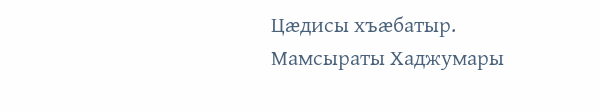Цæдисы хъæбатыр. Мамсыраты Хаджумары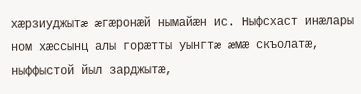хæрзиуджытæ æгæронæй нымайæн ис. Ныфсхаст инæлары ном хæссынц алы горæтты уынгтæ æмæ скъолатæ, ныффыстой йыл зарджытæ,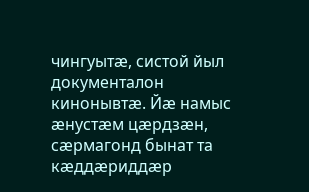чингуытæ, систой йыл документалон кинонывтæ. Йæ намыс æнустæм цæрдзæн, сæрмагонд бынат та кæддæриддæр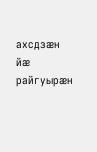ахсдзæн йæ райгуырæн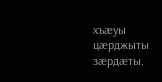хъæуы цæрджыты зæрдæты.